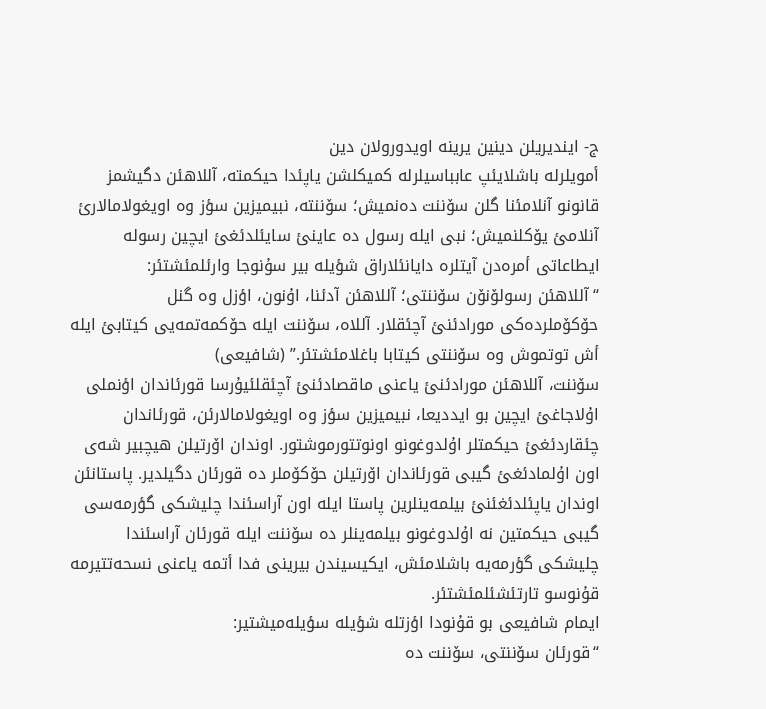ج- ایندیریلن دینین یرینە اویدورولان دین
أمویلرلە باشلایئپ عابباسیلرلە کمیکلشن یاپئدا حیکمتە، آللاهئن دگیشمز قانونو آنلامئنا گلن سۆننت دەنمیش؛ سۆننتە، نبیمیزین سؤز وە اویغولامالارئ آنلامئ یۆکلنمیش؛ نبی ایلە رسول دە عاینئ سایئلدئغئ ایچین رسولە ایطاعاتی أمرەدن آیتلرە دایانئلاراق شؤیلە بیر سۇنوجا وارئلمئشتئر:
“آللاهئن رسولۆنۆن سۆننتی؛ آللاهئن آدئنا، اۇنون، اؤزل وە گنل حۆکۆملردەکی مورادئنئ آچئقلار. آللاە، سۆننت ایلە حۆکمەتمەیی کیتابئ ایلە أش توتموش وە سۆننتی کیتابا باغلامئشتئر.” (شافیعی)
سۆننت، آللاهئن مورادئنئ یاعنی ماقصادئنئ آچئقلئیۇرسا قورئاندان اؤنملی اۇلاجاغئ ایچین بو ایددیعا، نبیمیزین سؤز وە اویغولامالارئن، قورئاندان چئقاردئغئ حیکمتلر اۇلدوغونو اونوتتورموشتور. اوندان اۆرتیلن هیچبیر شەی اون اۇلمادئغئ گیبی قورئاندان اۆرتیلن حۆکۆملر دە قورئان دگیلدیر. پاستانئن اوندان یاپئلدئغئنئ بیلمەینلرین پاستا ایلە اون آراسئندا چلیشکی گؤرمەسی گیبی حیکمتین نە اۇلدوغونو بیلمەینلر دە سۆننت ایلە قورئان آراسئندا چلیشکی گؤرمەیە باشلامئش، ایکیسیندن بیرینی فدا أتمە یاعنی نسحەتتیرمە قۇنوسو تارتئشئلمئشتئر.
ایمام شافیعی بو قۇنودا اؤزتلە شؤیلە سؤیلەمیشتیر:
“قورئان سۆننتی، سۆننت دە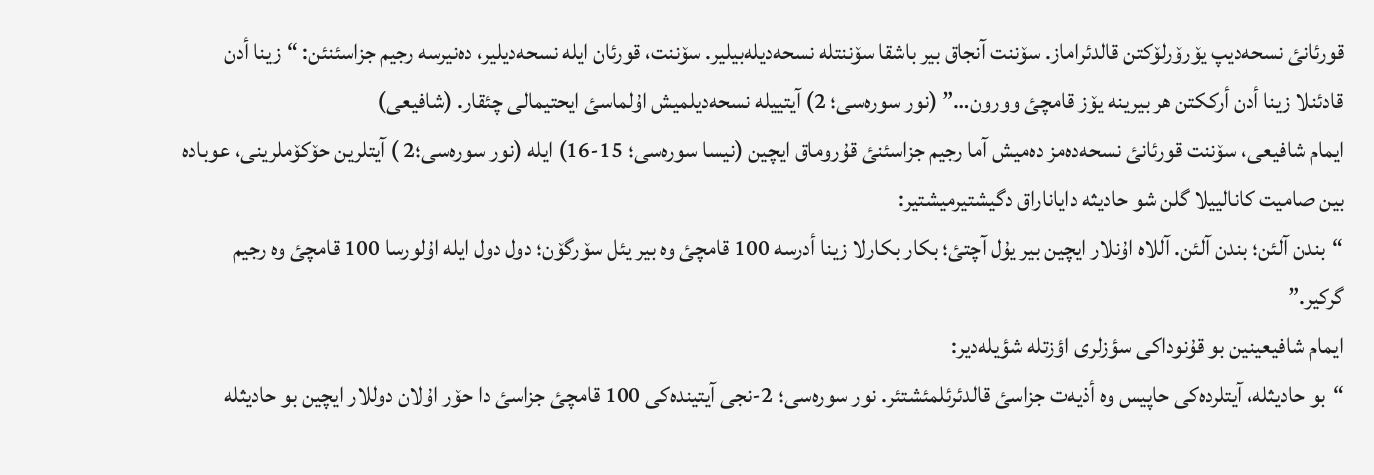قورئانئ نسحەدیپ یۆرۆرلۆکتن قالدئراماز. سۆننت آنجاق بیر باشقا سۆننتلە نسحەدیلەبیلیر. سۆننت، قورئان ایلە نسحەدیلیر، دەنیرسە رجیم جزاسئنئن: “زینا أدن قادئنلا زینا أدن أرککتن هر بیرینە یۆز قامچئ وورون…” (نور سورەسی؛ 2) آیتییلە نسحەدیلمیش اۇلماسئ ایحتیمالی چئقار. (شافیعی)
ایمام شافیعی، سۆننت قورئانئ نسحەدەمز دەمیش آما رجیم جزاسئنئ قۇروماق ایچین (نیسا سورەسی؛ 15-16) ایلە (نور سورەسی؛2 ) آیتلرین حۆکۆملرینی، عوبادە بین صامیت کانالییلا گلن شو حادیثە دایاناراق دگیشتیرمیشتیر:
“بندن آلئن؛ بندن آلئن. آللاە اۇنلار ایچین بیر یۇل آچتئ؛ بکار بکارلا زینا أدرسە 100 قامچئ وە بیر یئل سۆرگۆن؛ دول دول ایلە اۇلورسا 100 قامچئ وە رجیم گرکیر.”
ایمام شافیعینین بو قۇنوداکی سؤزلری اؤزتلە شؤیلەدیر:
“بو حادیثلە، آیتلردەکی حاپیس وە أذیەت جزاسئ قالدئرئلمئشتئر. نور سورەسی؛ 2-نجی آیتیندەکی 100 قامچئ جزاسئ دا حۆر اۇلان دوللار ایچین بو حادیثلە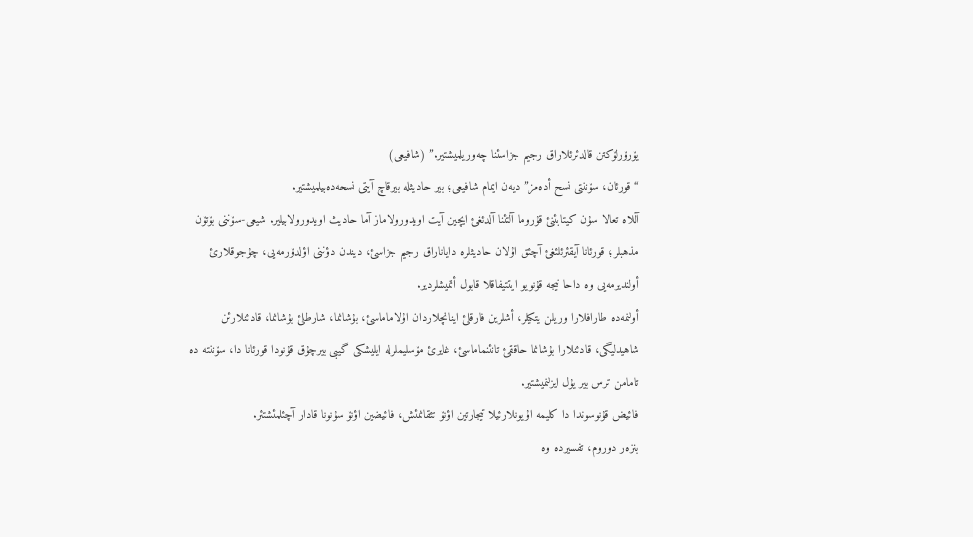یۆرۆرلۆکتن قالدئرئلاراق رجیم جزاسئنا چەوریلمیشتیر.” (شافیعی)
“قورئان، سۆننتی نسح أدەمز” دیەن ایمام شافیعی؛ بیر حادیثلە بیرقاچ آیتی نسحەدەبیلمیشتیر.
آللاە تعالا سۇن کیتابئنئ قۇروما آلتئنا آلدئغئ ایچین آیت اویدورولاماز آما حادیث اویدورولابیلیر. شیعی-سۆننی بۆتۆن مذهبلر؛ قورئانا آیقئرئلئغئ آچئق اۇلان حادیثلرە دایاناراق رجیم جزاسئ، دیندن دؤننی اؤلدۆرمەیی، چۇجوقلارئ أولندیرمەیی وە داحا نیجە قۇنویو ایتتیفاقلا قابول أتمیشلردیر.
أولنمەدە طارافلارا وریلن یتکیلر، أشلرین فارقلئ اینانچلاردان اۇلاماماسئ، بۇشانما، شارطلئ بۇشانما، قادئنلارئن شاهیدلیگی، قادئنلارا بۇشانما حاققئ تانئنماماسئ، غایرئ مۆسلیملرلە ایلیشکی گیبی بیرچۇق قۇنودا قورئانا دا، سۆننتە دە تامامن ترس بیر یۇل ایزلنمیشتیر.
فائیض قۇنوسوندا دا کلیمە اۇیونلارئیلا تیجارتین اؤنۆ تئقانمئش، فائیضین اؤنۆ سۇنونا قادار آچئلمئشتئر.
بنزەر دوروم، تفسیردە وە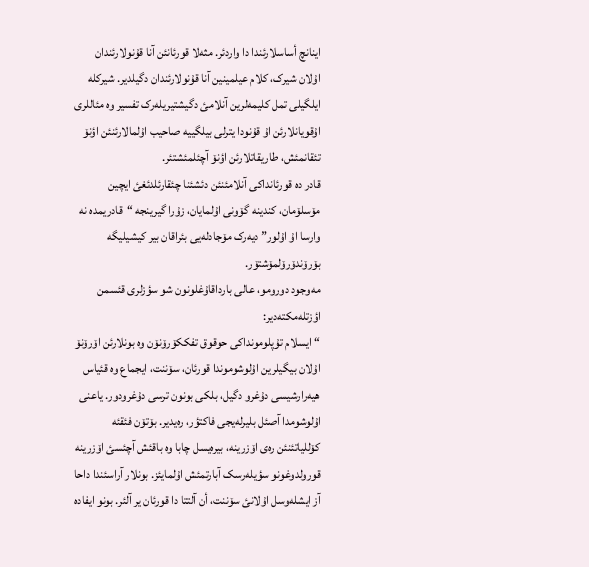اینانچ أساسلارئندا دا واردئر. مثەلا قورئانئن آنا قۇنولارئندان اۇلان شیرک، کلام عیلمینین آنا قۇنولارئندان دگیلدیر. شیرکلە ایلگیلی تمل کلیمەلرین آنلامئ دگیشتیریلەرک تفسیر وە مئاللری اۇقویانلارئن اۇ قۇنودا یترلی بیلگییە صاحیب اۇلمالارئنئن اؤنۆ تئقانمئش، طاریقاتلارئن اؤنۆ آچئلمئشتئر.
قادر دە قورئانداکی آنلامئنئن دئشئنا چئقارئلدئغئ ایچین مۆسلۆمان، کندینە گۆونی اۇلمایان، زۇرا گیرینجە “قادریمدە نە وارسا اۇ اۇلور” دیەرک مۆجادلەیی بئراقان بیر کیشیلیگە بۆرۆندۆرۆلمۆشتۆر.
مەوجود دورومو، عالی بارداقاۇغلونون شو سؤزلری قئسمن اؤزتلەمکتەدیر:
“ایسلام تۇپلومونداکی حوقوق تفککۆرۆنۆن وە بونلارئن اۆرۆنۆ اۇلان بیگیلرین اۇلوشوموندا قورئان، سۆننت، ایجماع وە قئیاس هیەرارشیسی دۇغرو دگیل، بلکی بونون ترسی دۇغرودور. یاعنی اۇلوشومدا آصئل بلیرلەیجی فاکتؤر، رەیدیر. بۆتۆن فئقئە کۆللیاتئنئن رەی اۆزرینە، بیرەیسل چابا وە باقئش آچئسئ اۆزرینە قورولدوغونو سؤیلەرسک آبارتمئش اۇلمایئز. بونلار آراسئندا داحا آز ایشلەوسل اۇلانئ سۆننت، أن آلتتا دا قورئان یر آلئر. بونو ایفادە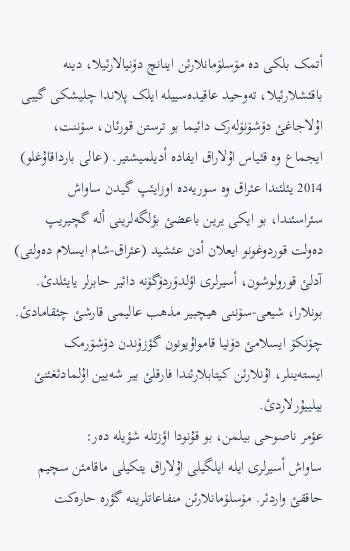أتمک بلکی دە مۆسلۆمانلارئن اینانچ دۆنیالارئیلا، دینە باقئشلارئیلا، تەوحید عاقیدەسییلە ایلک پلاندا چلیشکی گیبی اۇلاجاغئ دۆشۆنۆلەرک دائیما بو ترستن قورئان، سۆننت، ایجماع وە قئیاس اۇلاراق ایفادە أدیلمیشتیر. (عالی بارداقاۇغلو)
2014 یئلئندا عئراق وە سوریەدە اوزایئپ گیدن ساواش سئراسئندا، بو ایکی یرین باعضئ بؤلگەلرینی ألە گچیریپ دەولت قوردوغونو ایعلان أدن عئشید (عئراق-شام ایسلام دەولتی) آدلئ قورولوشون، أسیرلری اؤلدۆردۆگۆنە دائیر حابرلر یایئلدئ. بونلارا، شیعی-سۆننی هیچبیر مذهب عالیمی قارشئ چئقامادئ. چۆنکۆ ایسلامئ دۆنیا قامواۇیونون گؤزۆندن دۆشۆرمک ایستەینلر، اۇنلارئن کیتابلارئندا فارقلئ بیر شەیین اۇلمادئغئنئ بیلییۇرلاردئ.
عؤمر ناصوحی بیلمن، بو قۇنودا اؤزتلە شؤیلە دەر:
ساواش أسیرلری ایلە ایلگیلی اۇلاراق یتکیلی ماقامئن سچیم حاققئ واردئر. مۆسلۆمانلارئن منفاعاتلرینە گؤرە حارەکت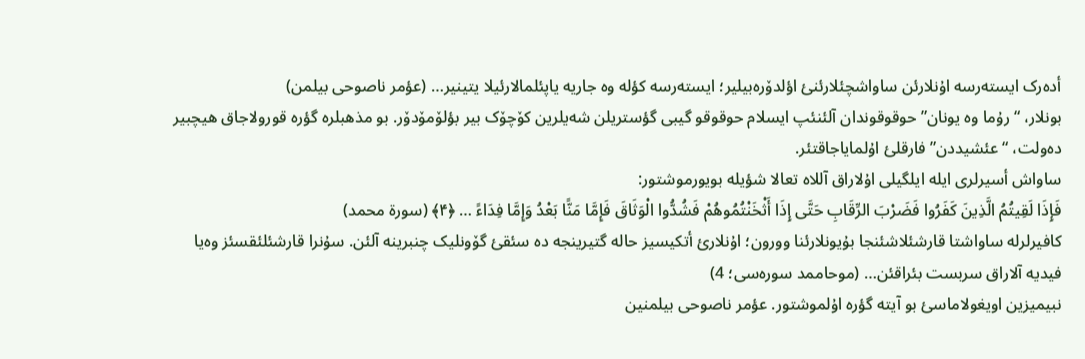أدەرک ایستەرسە اۇنلارئن ساواشچئلارئنئ اؤلدۆرەبیلیر؛ ایستەرسە کؤلە وە جاریە یاپئلمالارئیلا یتینیر… (عؤمر ناصوحی بیلمن)
بونلار، “رۇما وە یونان” حوقوقوندان آلئنئپ ایسلام حوقوقو گیبی گؤستریلن شەیلرین کۆچۆک بیر بؤلۆمۆدۆر. بو مذهبلرە گؤرە قورولاجاق هیچبیر دەولت، “عئشیددن” فارقلئ اۇلمایاجاقتئر.
ساواش أسیرلری ایلە ایلگیلی اۇلاراق آللاە تعالا شؤیلە بویورموشتور:
فَإِذَا لَقِيتُمُ الَّذِينَ كَفَرُوا فَضَرْبَ الرِّقَابِ حَتَّى إِذَا أَثْخَنْتُمُوهُمْ فَشُدُّوا الْوَثَاقَ فَإِمَّا مَنًّا بَعْدُ وَإِمَّا فِدَاءً … ﴿۴﴾ (سورة محمد)
کافیرلرلە ساواشتا قارشئلاشئنجا بۇیونلارئنا وورون؛ اۇنلارئ أتکیسیز حالە گتیرینجە دە سئقئ گۆونلیک چنبرینە آلئن. سۇنرا قارشئلئقسئز وەیا فیدیە آلاراق سربست بئراقئن… (موحاممد سورەسی؛ 4)
نبیمیزین اویغولاماسئ بو آیتە گؤرە اۇلموشتور. عؤمر ناصوحی بیلمنین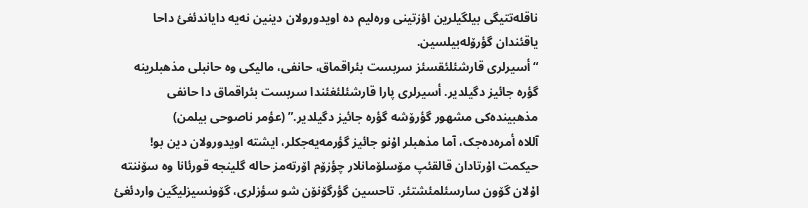ناقلەتتیگی بیلگیلرین اؤزتینی ورەلیم دە اویدورولان دینین نەیە دایاندئغئ داحا یاقئندان گؤرۆلەبیلسین.
“أسیرلری قارشئلئقسئز سربست بئراقماق، حانفی، مالیکی وە حانبلی مذهبلرینە گؤرە جائیز دگیلدیر. أسیرلری پارا قارشئلئغئندا سربست بئراقماق دا حانفی مذهبیندەکی مشهور گؤرۆشە گؤرە جائیز دگیلدیر.” (عؤمر ناصوحی بیلمن)
آللاە أمرەدەجک، آما مذهبلر اۇنو جائیز گؤرمەیەجکلر، ایشتە اویدورولان دین بو!
حیکمت اۇرتادان قالقئپ مۆسلۆمانلار چؤزۆم اۆرتەمز حالە گلینجە قورئانا وە سۆننتە اۇلان گۆون سارسئلمئشتئر. تاحسین گؤرگۆنۆن شو سؤزلری، گۆونسیزلیگین واردئغئ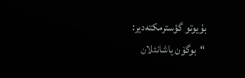بۇیوتو گؤسترمکتەدیر:
“بوگۆن یاشانئلان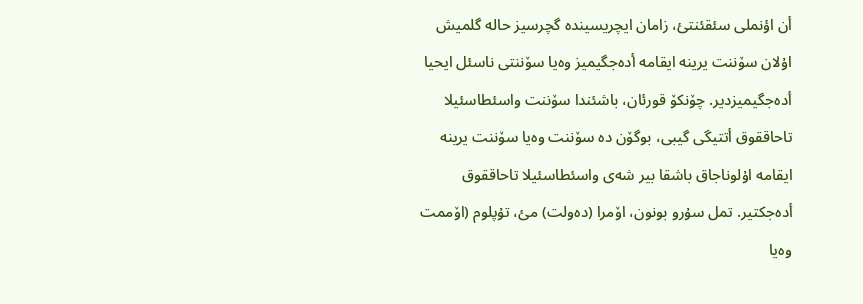أن اؤنملی سئقئنتئ، زامان ایچریسیندە گچرسیز حالە گلمیش اۇلان سۆننت یرینە ایقامە أدەجگیمیز وەیا سۆننتی ناسئل ایحیا أدەجگیمیزدیر. چۆنکۆ قورئان، باشئندا سۆننت واسئطاسئیلا تاحاققوق أتتیگی گیبی، بوگۆن دە سۆننت وەیا سۆننت یرینە ایقامە اۇلوناجاق باشقا بیر شەی واسئطاسئیلا تاحاققوق أدەجکتیر. تمل سۇرو بونون، اۆمرا (دەولت) مئ، تۇپلوم (اۆممت وەیا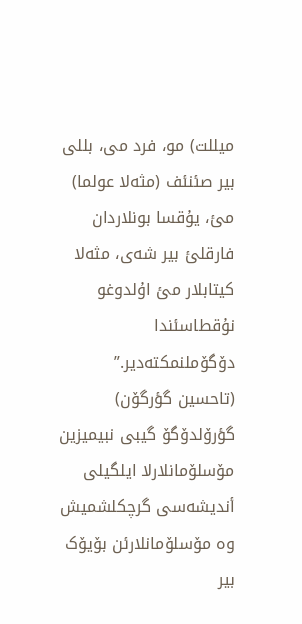میللت) مو، فرد می، بللی بیر صئنئف (مثەلا عولما) مئ، یۇقسا بونلاردان فارقلئ بیر شەی، مثەلا کیتابلار مئ اۇلدوغو نۇقطاسئندا دۆگۆملنمکتەدیر.” (تاحسین گؤرگۆن)
گؤرۆلدۆگۆ گیبی نبیمیزین مۆسلۆمانلارلا ایلگیلی أندیشەسی گرچکلشمیش وە مۆسلۆمانلارئن بۆیۆک بیر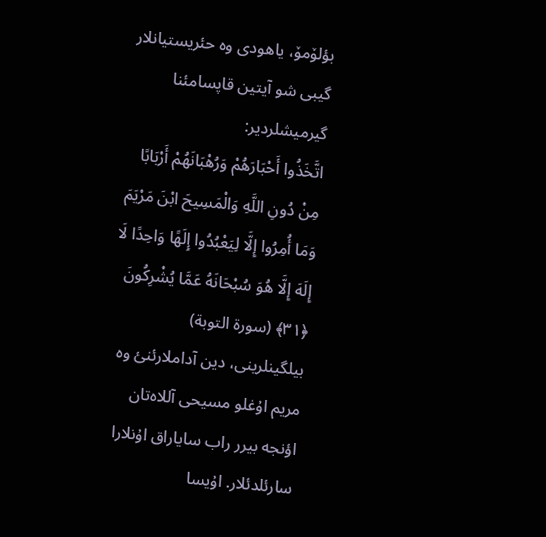بؤلۆمۆ، یاهودی وە حئریستیانلار گیبی شو آیتین قاپسامئنا گیرمیشلردیر:
اتَّخَذُوا أَحْبَارَهُمْ وَرُهْبَانَهُمْ أَرْبَابًا مِنْ دُونِ اللَّهِ وَالْمَسِيحَ ابْنَ مَرْيَمَ وَمَا أُمِرُوا إِلَّا لِيَعْبُدُوا إِلَهًا وَاحِدًا لَا إِلَهَ إِلَّا هُوَ سُبْحَانَهُ عَمَّا يُشْرِكُونَ ﴿۳۱﴾ (سورة التوبة)
بیلگینلرینی، دین آداملارئنئ وە مریم اۇغلو مسیحی آللاەتان اؤنجە بیرر راب سایاراق اۇنلارا سارئلدئلار. اۇیسا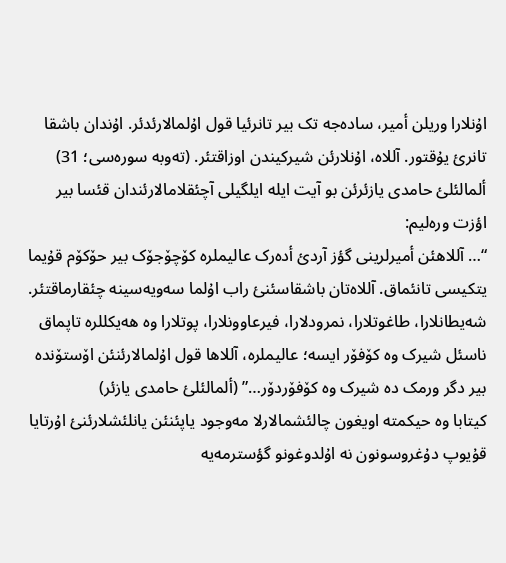اۇنلارا وریلن أمیر، سادەجە تک بیر تانرئیا قول اۇلمالارئدئر. اۇندان باشقا تانرئ یۇقتور. آللاە، اۇنلارئن شیرکیندن اوزاقتئر. (تەوبە سورەسی؛ 31)
ألمالئلئ حامدی یازئرئن بو آیت ایلە ایلگیلی آچئقلامالارئندان قئسا بیر اؤزت ورەلیم:
“… آللاهئن أمیرلرینی گؤز آردئ أدەرک عالیملرە کۆچۆجۆک بیر حۆکۆم قۇیما یتکیسی تانئماق. آللاەتان باشقاسئنئ راب اۇلما سەویەسینە چئقارماقتئر. شەیطانلارا، طاغوتلارا، نمرودلارا، فیرعاوونلارا، پوتلارا وە هەیکللرە تاپماق ناسئل شیرک وە کۆفۆر ایسە؛ عالیملرە، آللاها قول اۇلمالارئنئن اۆستۆندە بیر دگر ورمک دە شیرک وە کۆفۆردۆر…” (ألمالئلئ حامدی یازئر)
کیتابا وە حیکمتە اویغون چالئشمالارلا مەوجود یاپئنئن یانلئشلارئنئ اۇرتایا قۇیوپ دۇغروسونون نە اۇلدوغونو گؤسترمەیە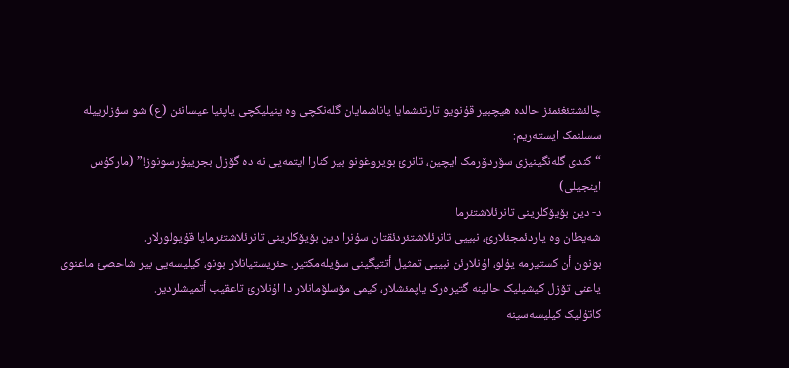چالئشتئغئمئز حالدە هیچبیر قۇنویو تارتئشمایا یاناشمایان گلەنکچی وە ینیلیکچی یاپئیا عیسانئن (ع) شو سؤزلرییلە سسلنمک ایستەریم:
“کندی گلەنگینیزی سۆردۆرمک ایچین، تانرئ بویروغونو بیر کنارا ایتمەیی نە دە گۆزل بجرییۇرسونوز!” (مارکۇس اینجیلی)
د- دین بۆیۆکلرینی تانرئلاشتئرما
شەیطان وە یاردئمجئلارئ، نبییی تانرئلاشتئردئقتان سۇنرا دین بۆیۆکلرینی تانرئلاشتئرمایا قۇیولورلار.
بونون أن کستیرمە یۇلو، اۇنلارئن نبییی تمثیل أتتیگینی سؤیلەمکتیر. حئریستیانلار بونو، کیلیسەیی بیر شاحصئ ماعنوی یاعنی تۆزل کیشیلیک حالینە گتیرەرک یاپمئشلار، کیمی مۆسلۆمانلار دا اۇنلارئ تاعقیب أتمیشلردیر.
کاتۇلیک کیلیسەسینە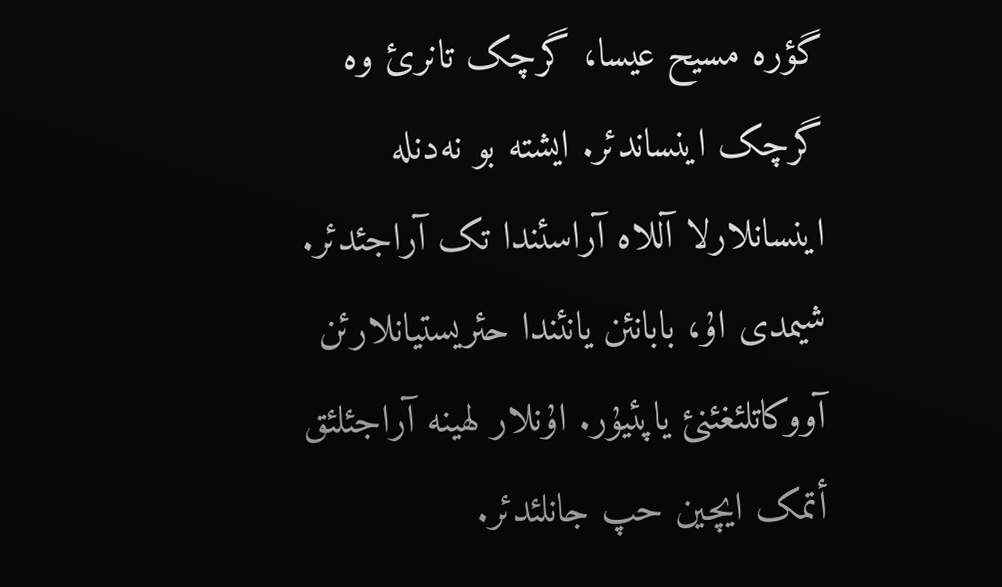گؤرە مسیح عیسا، گرچک تانرئ وە گرچک اینساندئر. ایشتە بو نەدنلە اینسانلارلا آللاە آراسئندا تک آراجئدئر. شیمدی اۇ، بابانئن یانئندا حئریستیانلارئن آووکاتلئغئنئ یاپئیۇر. اۇنلار لهینە آراجئلئق أتمک ایچین حپ جانلئدئر.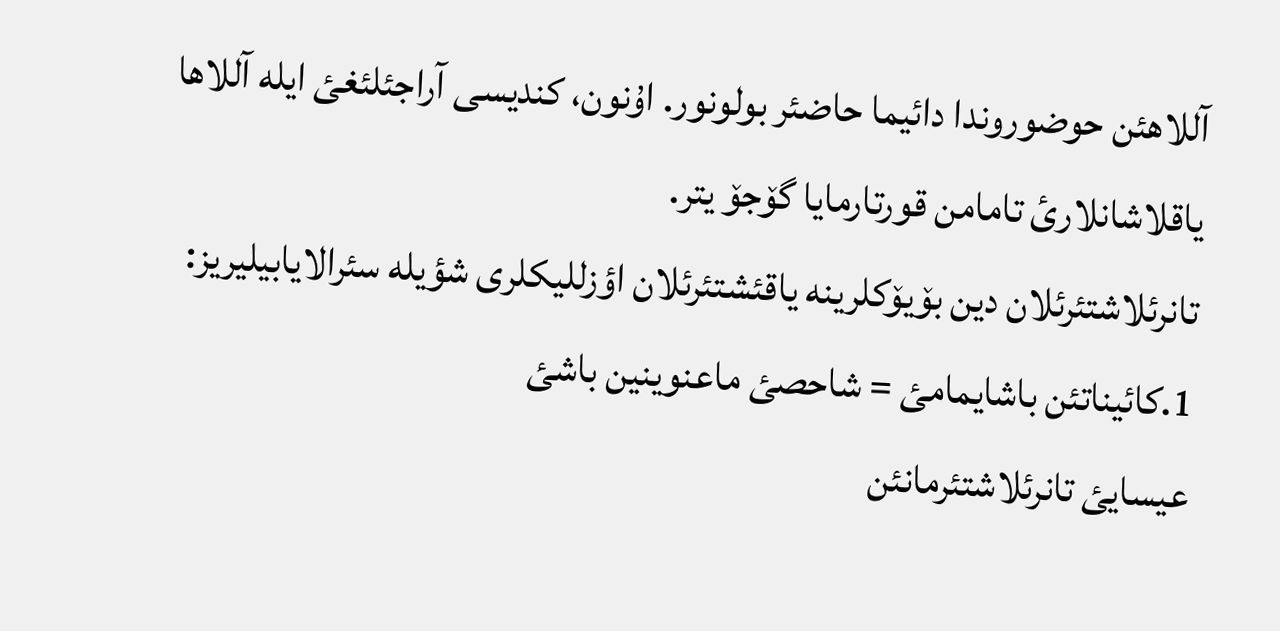آللاهئن حوضوروندا دائیما حاضئر بولونور. اۇنون، کندیسی آراجئلئغئ ایلە آللاها یاقلاشانلارئ تامامن قورتارمایا گۆجۆ یتر.
تانرئلاشتئرئلان دین بۆیۆکلرینە یاقئشتئرئلان اؤزللیکلری شؤیلە سئرالایابیلیریز:
1.کائیناتئن باشایمامئ = شاحصئ ماعنوینین باشئ
عیسایئ تانرئلاشتئرمانئن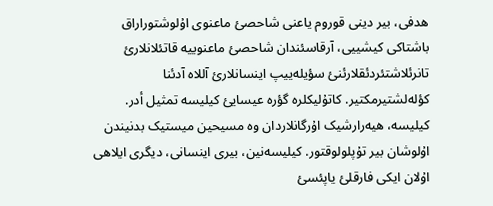هدفی، بیر دینی قوروم یاعنی شاحصئ ماعنوی اۇلوشتوراراق باشتاکی کیشییی، آرقاسئندان شاحصئ ماعنوییە قاتئلانلارئ تانرئلاشتئردئقلارئنئ سؤیلەییپ اینسانلارئ آللاە آدئنا کؤلەلشتیرمکتیر. کاتۇلیکلرە گؤرە عیسایئ کیلیسە تمثیل أدر. کیلیسە، هیەرارشیک اۇرگانلاردان وە مسیحین میستیک بدنیندن اۇلوشان بیر تۇپلولوقتور. کیلیسەنین، بیری اینسانی، دیگری ایلاهی اۇلان ایکی فارقلئ یاپئسئ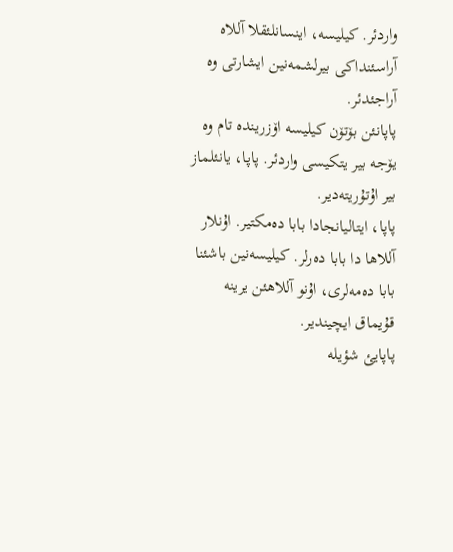واردئر. کیلیسە، اینسانلئقلا آللاە آراسئنداکی بیرلشمەنین ایشارتی وە آراجئدئر.
پاپانئن بۆتۆن کیلیسە اۆزریندە تام وە یۆجە بیر یتکیسی واردئر. پاپا، یانئلماز بیر اۇتۇریتەدیر.
پاپا، ایتالیانجادا بابا دەمکتیر. اۇنلار آللاها دا بابا دەرلر. کیلیسەنین باشئنا بابا دەمەلری، اۇنو آللاهئن یرینە قۇیماق ایچیندیر.
پاپایئ شؤیلە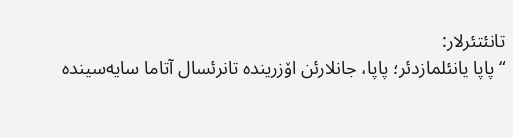تانئتئرلار:
“پاپا یانئلمازدئر؛ پاپا، جانلارئن اۆزریندە تانرئسال آتاما سایەسیندە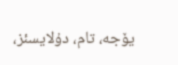یۆجە، تام، دۇلایسئز،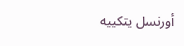أورنسل یتکییە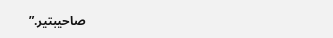صاحیبتیر.”